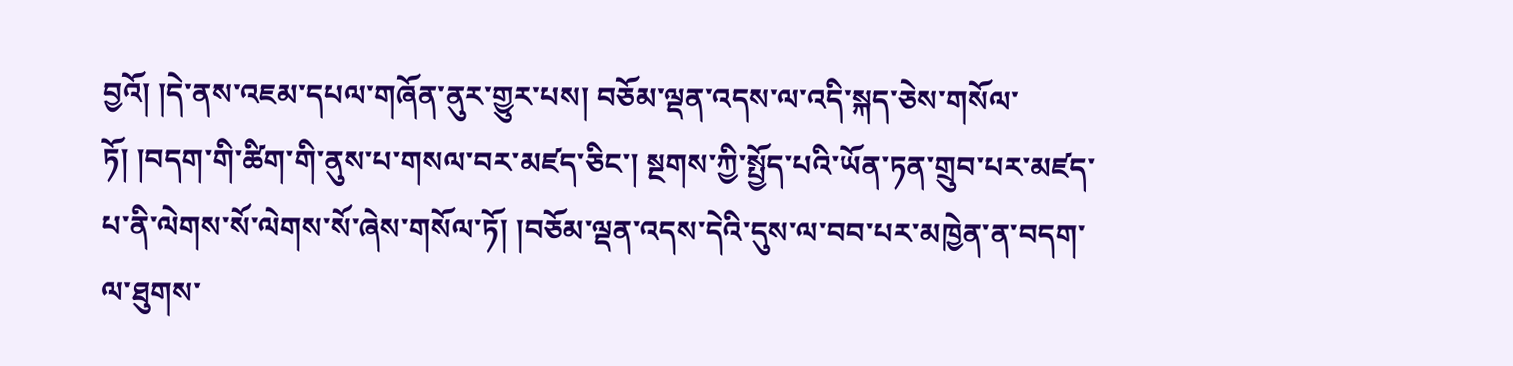བྱའོ། །དེ་ནས་འཇམ་དཔལ་གཞོན་ནུར་གྱུར་པས། བཅོམ་ལྡན་འདས་ལ་འདི་སྐད་ཅེས་གསོལ་ཏོ། །བདག་གི་ཚིག་གི་ནུས་པ་གསལ་བར་མཛད་ཅིང་། སྔགས་ཀྱི་སྤྱོད་པའི་ཡོན་ཏན་གྲུབ་པར་མཛད་པ་ནི་ལེགས་སོ་ལེགས་སོ་ཞེས་གསོལ་ཏོ། །བཅོམ་ལྡན་འདས་དེའི་དུས་ལ་བབ་པར་མཁྱེན་ན་བདག་ལ་ཐུགས་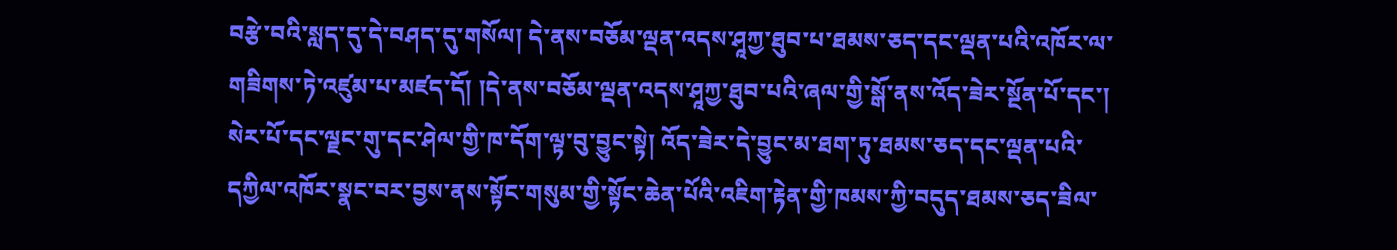བརྩེ་བའི་སླད་དུ་དེ་བཤད་དུ་གསོལ། དེ་ནས་བཅོམ་ལྡན་འདས་ཤཱཀྱ་ཐུབ་པ་ཐམས་ཅད་དང་ལྡན་པའི་འཁོར་ལ་གཟིགས་ཏེ་འཛུམ་པ་མཛད་དོ། །དེ་ནས་བཅོམ་ལྡན་འདས་ཤཱཀྱ་ཐུབ་པའི་ཞལ་གྱི་སྒོ་ནས་འོད་ཟེར་སྔོན་པོ་དང་། སེར་པོ་དང་ལྗང་གུ་དང་ཤེལ་གྱི་ཁ་དོག་ལྟ་བུ་བྱུང་སྟེ། འོད་ཟེར་དེ་བྱུང་མ་ཐག་ཏུ་ཐམས་ཅད་དང་ལྡན་པའི་དཀྱིལ་འཁོར་སྣང་བར་བྱས་ནས་སྟོང་གསུམ་གྱི་སྟོང་ཆེན་པོའི་འཇིག་རྟེན་གྱི་ཁམས་ཀྱི་བདུད་ཐམས་ཅད་ཟིལ་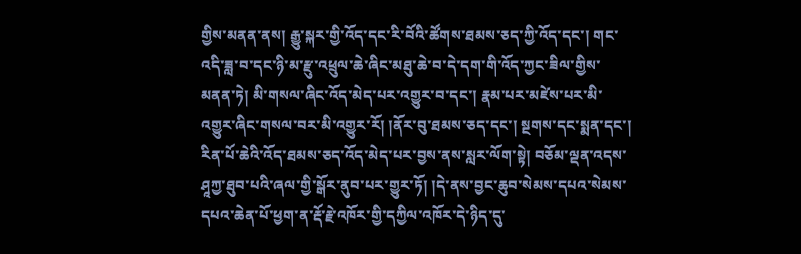གྱིས་མནན་ནས། རྒྱུ་སྐར་གྱི་འོད་དང་རི་བོའི་ཚོགས་ཐམས་ཅད་ཀྱི་འོད་དང་། གང་འདི་ཟླ་བ་དང་ཉི་མ་རྫུ་འཕྲུལ་ཆེ་ཞིང་མཐུ་ཆེ་བ་དེ་དག་གི་འོད་ཀྱང་ཟིལ་གྱིས་མནན་ཏེ། མི་གསལ་ཞིང་འོད་མེད་པར་འགྱུར་བ་དང་། རྣམ་པར་མཛེས་པར་མི་འགྱུར་ཞིང་གསལ་བར་མི་འགྱུར་རོ། །ནོར་བུ་ཐམས་ཅད་དང་། སྔགས་དང་སྨན་དང་། རིན་པོ་ཆེའི་འོད་ཐམས་ཅད་འོད་མེད་པར་བྱས་ནས་སླར་ལོག་སྟེ། བཅོམ་ལྡན་འདས་ཤཱཀྱ་ཐུབ་པའི་ཞལ་གྱི་སྒོར་ནུབ་པར་གྱུར་ཏོ། །དེ་ནས་བྱང་ཆུབ་སེམས་དཔའ་སེམས་དཔའ་ཆེན་པོ་ཕྱག་ན་རྡོ་རྗེ་འཁོར་གྱི་དཀྱིལ་འཁོར་དེ་ཉིད་དུ་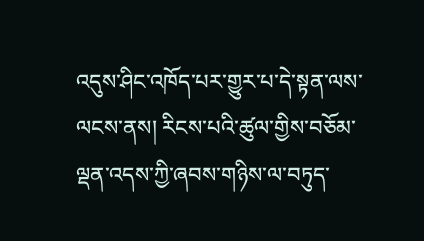འདུས་ཤིང་འཁོད་པར་གྱུར་པ་དེ་སྟན་ལས་ལངས་ནས། རིངས་པའི་ཚུལ་གྱིས་བཅོམ་ལྡན་འདས་ཀྱི་ཞབས་གཉིས་ལ་བཏུད་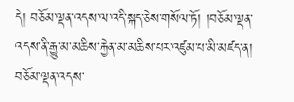དེ། བཅོམ་ལྡན་འདས་ལ་འདི་སྐད་ཅེས་གསོལ་ཏོ། །བཅོམ་ལྡན་འདས་ནི་རྒྱུ་མ་མཆིས་རྐྱེན་མ་མཆིས་པར་འཛུམ་པ་མི་མཛད་ན། བཅོམ་ལྡན་འདས་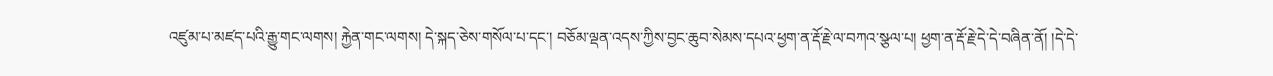འཛུམ་པ་མཛད་པའི་རྒྱུ་གང་ལགས། རྐྱེན་གང་ལགས། དེ་སྐད་ཅེས་གསོལ་པ་དང་། བཅོམ་ལྡན་འདས་ཀྱིས་བྱང་ཆུབ་སེམས་དཔའ་ཕྱག་ན་རྡོ་རྗེ་ལ་བཀའ་སྩལ་པ། ཕྱག་ན་རྡོ་རྗེ་དེ་དེ་བཞིན་ནོ། །དེ་དེ་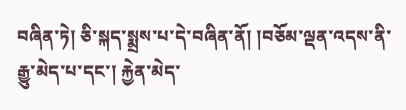བཞིན་ཏེ། ཅི་སྐད་སྨྲས་པ་དེ་བཞིན་ནོ། །བཅོམ་ལྡན་འདས་ནི་རྒྱུ་མེད་པ་དང་། རྐྱེན་མེད་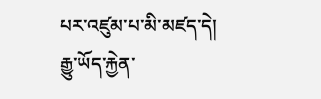པར་འཛུམ་པ་མི་མཛད་དེ། རྒྱུ་ཡོད་རྐྱེན་